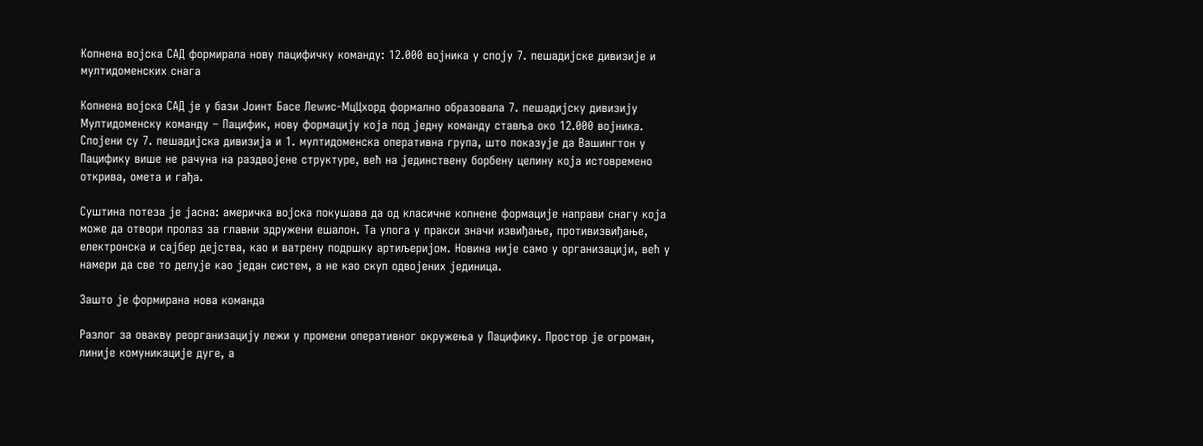Копнена војска САД формирала нову пацифичку команду: 12.000 војника у споју 7. пешадијске дивизије и мултидоменских снага

Копнена војска САД је у бази Јоинт Басе Леwис-МцЦхорд формално образовала 7. пешадијску дивизију Мултидоменску команду – Пацифик, нову формацију која под једну команду ставља око 12.000 војника. Спојени су 7. пешадијска дивизија и 1. мултидоменска оперативна група, што показује да Вашингтон у Пацифику више не рачуна на раздвојене структуре, већ на јединствену борбену целину која истовремено открива, омета и гађа.

Суштина потеза је јасна: америчка војска покушава да од класичне копнене формације направи снагу која може да отвори пролаз за главни здружени ешалон. Та улога у пракси значи извиђање, противизвиђање, електронска и сајбер дејства, као и ватрену подршку артиљеријом. Новина није само у организацији, већ у намери да све то делује као један систем, а не као скуп одвојених јединица.

Зашто је формирана нова команда

Разлог за овакву реорганизацију лежи у промени оперативног окружења у Пацифику. Простор је огроман, линије комуникације дуге, а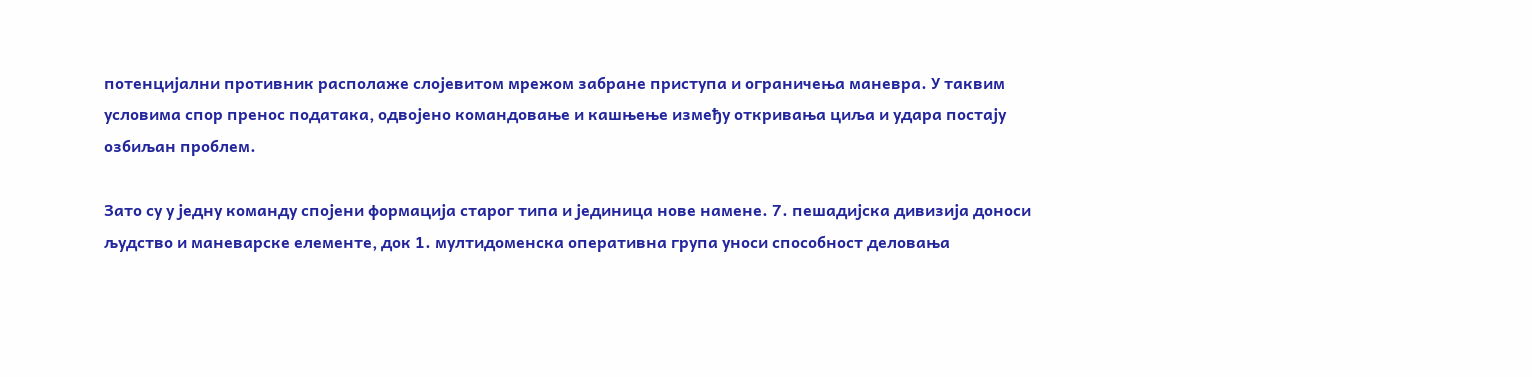потенцијални противник располаже слојевитом мрежом забране приступа и ограничења маневра. У таквим условима спор пренос података, одвојено командовање и кашњење између откривања циља и удара постају озбиљан проблем.

Зато су у једну команду спојени формација старог типа и јединица нове намене. 7. пешадијска дивизија доноси људство и маневарске елементе, док 1. мултидоменска оперативна група уноси способност деловања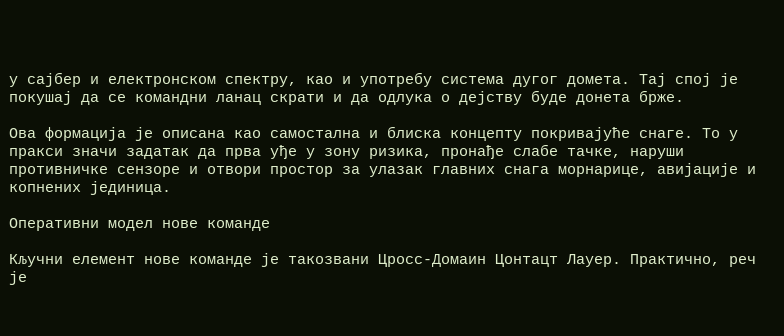у сајбер и електронском спектру, као и употребу система дугог домета. Тај спој је покушај да се командни ланац скрати и да одлука о дејству буде донета брже.

Ова формација је описана као самостална и блиска концепту покривајуће снаге. То у пракси значи задатак да прва уђе у зону ризика, пронађе слабе тачке, наруши противничке сензоре и отвори простор за улазак главних снага морнарице, авијације и копнених јединица.

Оперативни модел нове команде

Кључни елемент нове команде је такозвани Цросс-Домаин Цонтацт Лаyер. Практично, реч је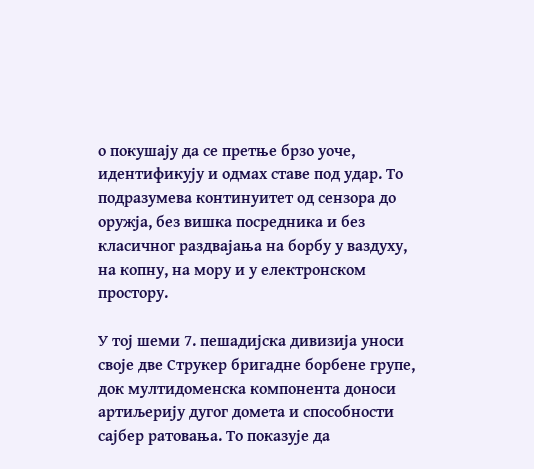о покушају да се претње брзо уоче, идентификују и одмах ставе под удар. То подразумева континуитет од сензора до оружја, без вишка посредника и без класичног раздвајања на борбу у ваздуху, на копну, на мору и у електронском простору.

У тој шеми 7. пешадијска дивизија уноси своје две Стрyкер бригадне борбене групе, док мултидоменска компонента доноси артиљерију дугог домета и способности сајбер ратовања. То показује да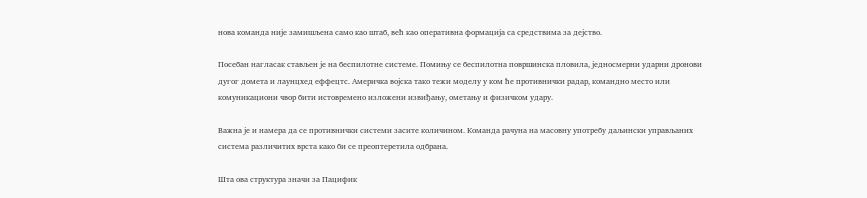нова команда није замишљена само као штаб, већ као оперативна формација са средствима за дејство.

Посебан нагласак стављен је на беспилотне системе. Помињу се беспилотна површинска пловила, једносмерни ударни дронови дугог домета и лаунцхед еффецтс. Америчка војска тако тежи моделу у ком ће противнички радар, командно место или комуникациони чвор бити истовремено изложени извиђању, ометању и физичком удару.

Важна је и намера да се противнички системи засите количином. Команда рачуна на масовну употребу даљински управљаних система различитих врста како би се преоптеретила одбрана.

Шта ова структура значи за Пацифик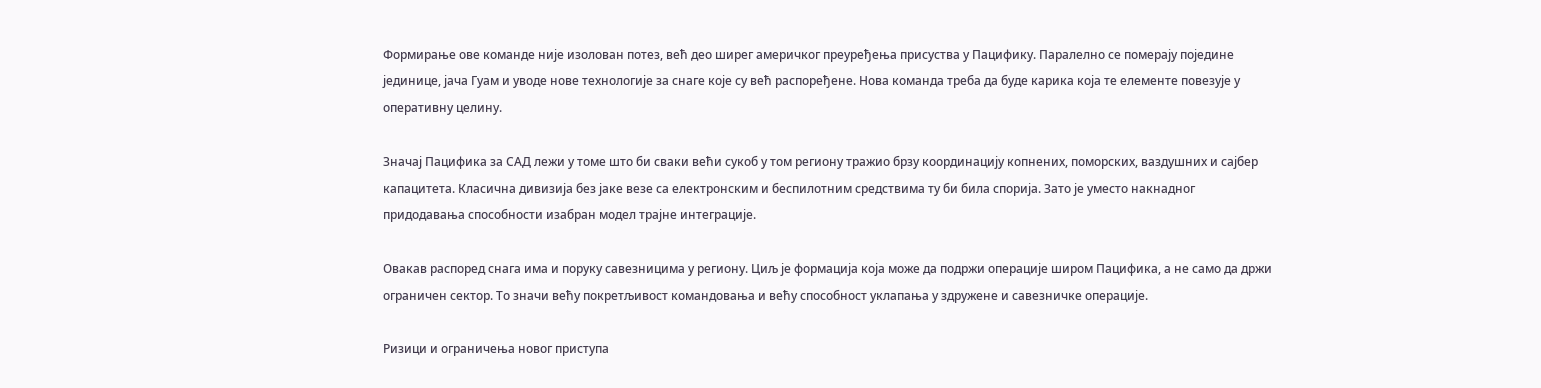Формирање ове команде није изолован потез, већ део ширег америчког преуређења присуства у Пацифику. Паралелно се померају поједине јединице, јача Гуам и уводе нове технологије за снаге које су већ распоређене. Нова команда треба да буде карика која те елементе повезује у оперативну целину.

Значај Пацифика за САД лежи у томе што би сваки већи сукоб у том региону тражио брзу координацију копнених, поморских, ваздушних и сајбер капацитета. Класична дивизија без јаке везе са електронским и беспилотним средствима ту би била спорија. Зато је уместо накнадног придодавања способности изабран модел трајне интеграције.

Овакав распоред снага има и поруку савезницима у региону. Циљ је формација која може да подржи операције широм Пацифика, а не само да држи ограничен сектор. То значи већу покретљивост командовања и већу способност уклапања у здружене и савезничке операције.

Ризици и ограничења новог приступа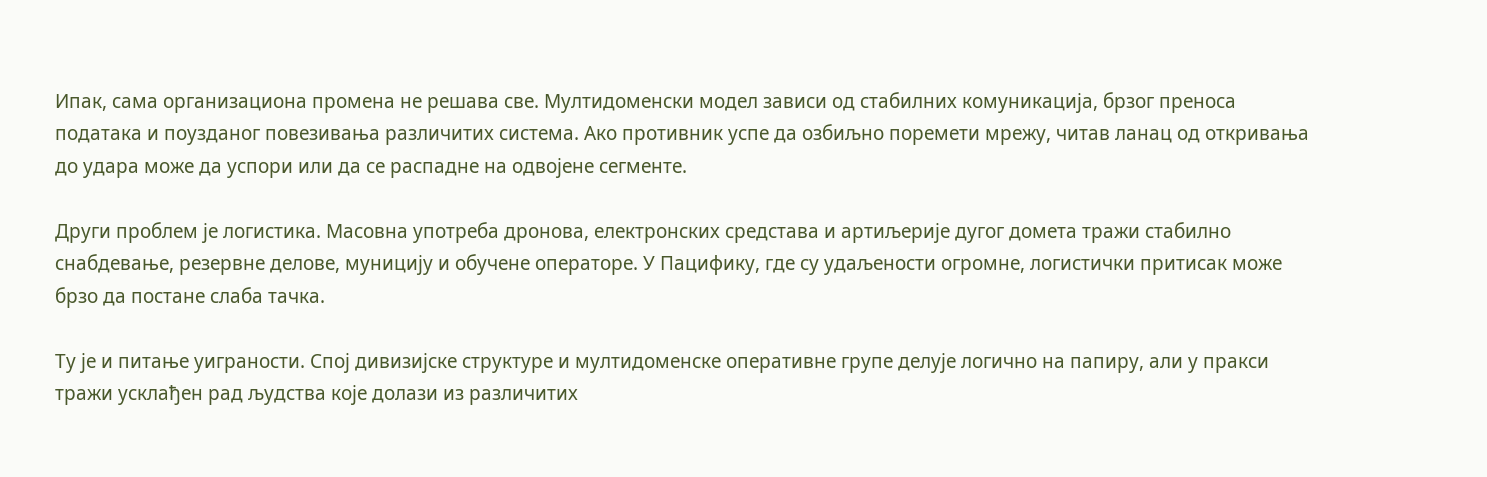Ипак, сама организациона промена не решава све. Мултидоменски модел зависи од стабилних комуникација, брзог преноса података и поузданог повезивања различитих система. Ако противник успе да озбиљно поремети мрежу, читав ланац од откривања до удара може да успори или да се распадне на одвојене сегменте.

Други проблем је логистика. Масовна употреба дронова, електронских средстава и артиљерије дугог домета тражи стабилно снабдевање, резервне делове, муницију и обучене операторе. У Пацифику, где су удаљености огромне, логистички притисак може брзо да постане слаба тачка.

Ту је и питање уиграности. Спој дивизијске структуре и мултидоменске оперативне групе делује логично на папиру, али у пракси тражи усклађен рад људства које долази из различитих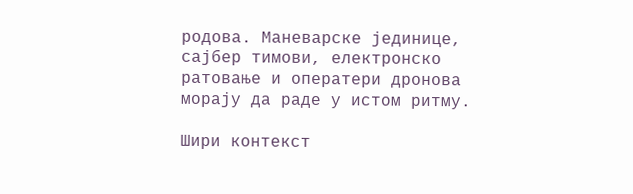родова. Маневарске јединице, сајбер тимови, електронско ратовање и оператери дронова морају да раде у истом ритму.

Шири контекст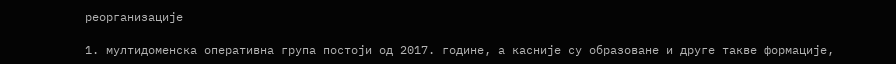реорганизације

1. мултидоменска оперативна група постоји од 2017. године, а касније су образоване и друге такве формације,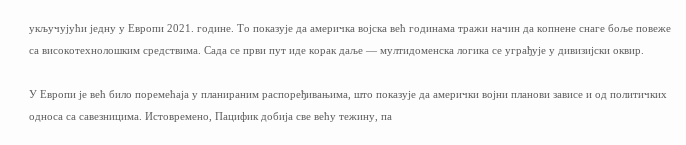укључујући једну у Европи 2021. године. То показује да америчка војска већ годинама тражи начин да копнене снаге боље повеже са високотехнолошким средствима. Сада се први пут иде корак даље — мултидоменска логика се уграђује у дивизијски оквир.

У Европи је већ било поремећаја у планираним распоређивањима, што показује да амерички војни планови зависе и од политичких односа са савезницима. Истовремено, Пацифик добија све већу тежину, па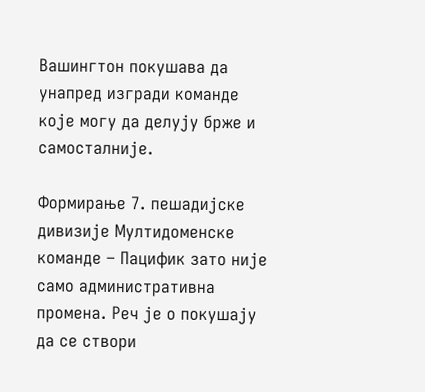Вашингтон покушава да унапред изгради команде које могу да делују брже и самосталније.

Формирање 7. пешадијске дивизије Мултидоменске команде – Пацифик зато није само административна промена. Реч је о покушају да се створи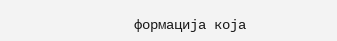формација која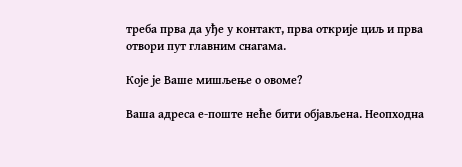треба прва да уђе у контакт, прва открије циљ и прва отвори пут главним снагама.

Које је Ваше мишљење о овоме?

Ваша адреса е-поште неће бити објављена. Неопходна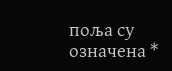поља су означена *